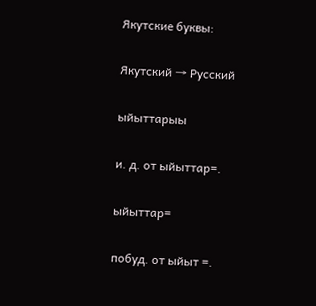Якутские буквы:

Якутский → Русский

ыйыттарыы

и. д. от ыйыттар=.

ыйыттар=

побуд. от ыйыт =.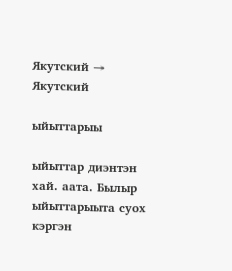Якутский → Якутский

ыйыттарыы

ыйыттар диэнтэн хай. аата. Былыр ыйыттарыыта суох кэргэн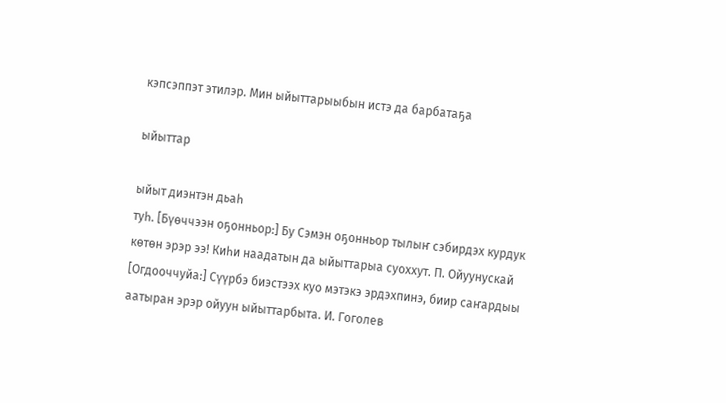кэпсэппэт этилэр. Мин ыйыттарыыбын истэ да барбатаҕа

ыйыттар

ыйыт диэнтэн дьаһ
туһ. [Бүөччээн оҕонньор:] Бу Сэмэн оҕонньор тылыҥ сэбирдэх курдук көтөн эрэр ээ! Киһи наадатын да ыйыттарыа суоххут. П. Ойуунускай
[Огдооччуйа:] Сүүрбэ биэстээх куо мэтэкэ эрдэхпинэ, биир саҥардыы аатыран эрэр ойуун ыйыттарбыта. И. Гоголев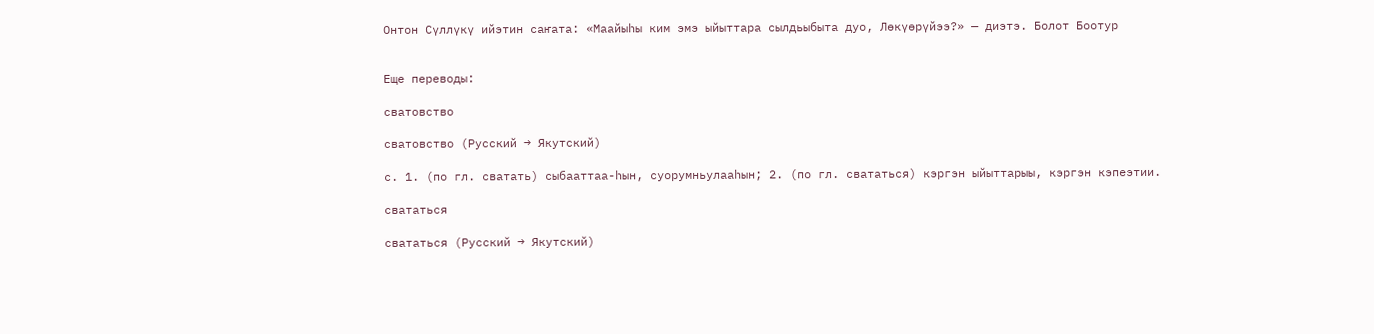Онтон Сүллүкү ийэтин саҥата: «Маайыһы ким эмэ ыйыттара сылдьыбыта дуо, Лөкүөрүйээ?» — диэтэ. Болот Боотур


Еще переводы:

сватовство

сватовство (Русский → Якутский)

с. 1. (по гл. сватать) сыбааттаа-һын, суорумньулааһын; 2. (по гл. свататься) кэргэн ыйыттарыы, кэргэн кэпеэтии.

свататься

свататься (Русский → Якутский)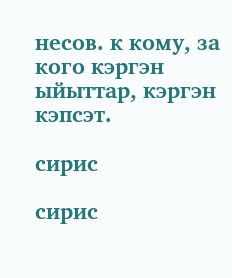несов. к кому, за кого кэргэн ыйыттар, кэргэн кэпсэт.

сирис

сирис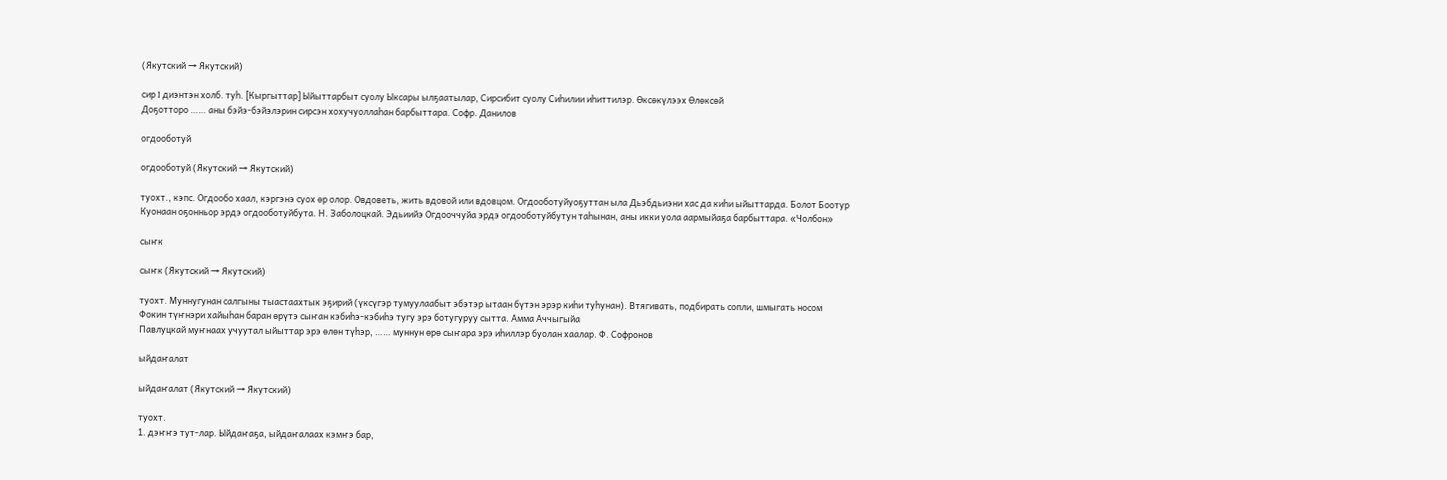(Якутский → Якутский)

сир I диэнтэн холб. туһ. [Кыргыттар] Ыйыттарбыт суолу Ыксары ылҕаатылар, Сирсибит суолу Сиһилии иһиттилэр. Өксөкүлээх Өлөксөй
Доҕотторо …… аны бэйэ-бэйэлэрин сирсэн хохучуоллаһан барбыттара. Софр. Данилов

огдооботуй

огдооботуй (Якутский → Якутский)

туохт., кэпс. Огдообо хаал, кэргэнэ суох өр олор. Овдоветь, жить вдовой или вдовцом. Огдооботуйуоҕуттан ыла Дьэбдьиэни хас да киһи ыйыттарда. Болот Боотур
Куонаан оҕонньор эрдэ огдооботуйбута. Н. Заболоцкай. Эдьиийэ Огдооччуйа эрдэ огдооботуйбутун таһынан, аны икки уола аармыйаҕа барбыттара. «Чолбон»

сыҥк

сыҥк (Якутский → Якутский)

туохт. Муннугунан салгыны тыастаахтык эҕирий (үксүгэр тумуулаабыт эбэтэр ытаан бүтэн эрэр киһи туһунан). Втягивать, подбирать сопли, шмыгать носом
Фокин түҥнэри хайыһан баран өрүтэ сыҥан кэбиһэ-кэбиһэ тугу эрэ ботугуруу сытта. Амма Аччыгыйа
Павлуцкай муҥнаах учуутал ыйыттар эрэ өлөн түһэр, …… муннун өрө сыҥара эрэ иһиллэр буолан хаалар. Ф. Софронов

ыйдаҥалат

ыйдаҥалат (Якутский → Якутский)

туохт.
1. дэҥҥэ тут-лар. Ыйдаҥаҕа, ыйдаҥалаах кэмҥэ бар,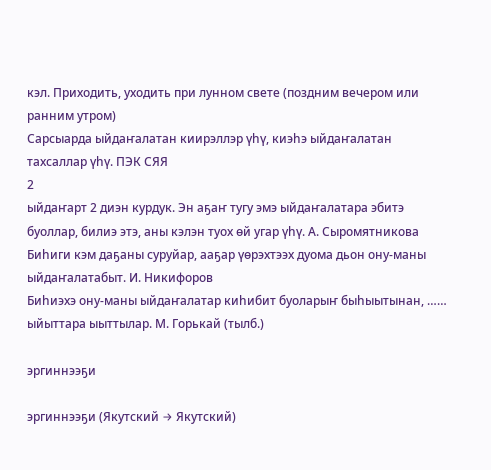кэл. Приходить, уходить при лунном свете (поздним вечером или ранним утром)
Сарсыарда ыйдаҥалатан киирэллэр үһү, киэһэ ыйдаҥалатан тахсаллар үһү. ПЭК СЯЯ
2
ыйдаҥарт 2 диэн курдук. Эн аҕаҥ тугу эмэ ыйдаҥалатара эбитэ буоллар, билиэ этэ, аны кэлэн туох өй угар үһү. А. Сыромятникова
Биһиги кэм даҕаны суруйар, ааҕар үөрэхтээх дуома дьон ону-маны ыйдаҥалатабыт. И. Никифоров
Биһиэхэ ону-маны ыйдаҥалатар киһибит буоларыҥ быһыытынан, …… ыйыттара ыыттылар. М. Горькай (тылб.)

эргиннээҕи

эргиннээҕи (Якутский → Якутский)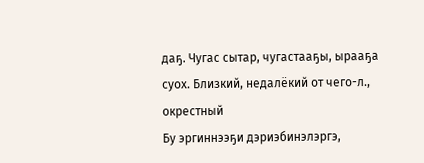даҕ. Чугас сытар, чугастааҕы, ырааҕа суох. Близкий, недалёкий от чего-л., окрестный
Бу эргиннээҕи дэриэбинэлэргэ,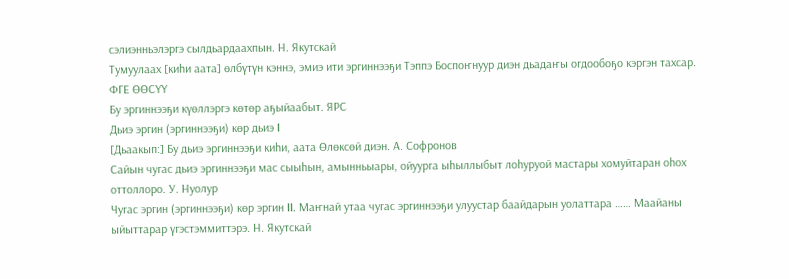сэлиэнньэлэргэ сылдьардаахпын. Н. Якутскай
Тумуулаах [киһи аата] өлбүтүн кэннэ, эмиэ ити эргиннээҕи Тэппэ Боспоҥнуур диэн дьадаҥы огдообоҕо кэргэн тахсар. ФГЕ ӨӨСҮҮ
Бу эргиннээҕи күөллэргэ көтөр аҕыйаабыт. ЯРС
Дьиэ эргин (эргиннээҕи) көр дьиэ I
[Дьаакып:] Бу дьиэ эргиннээҕи киһи, аата Өлөксөй диэн. А. Софронов
Сайын чугас дьиэ эргиннээҕи мас сыыһын, амынньыары, ойуурга ыһыллыбыт лоһуруой мастары хомуйтаран оһох оттоллоро. У. Нуолур
Чугас эргин (эргиннээҕи) көр эргин II. Маҥнай утаа чугас эргиннээҕи улуустар баайдарын уолаттара …… Маайаны ыйыттарар үгэстэммиттэрэ. Н. Якутскай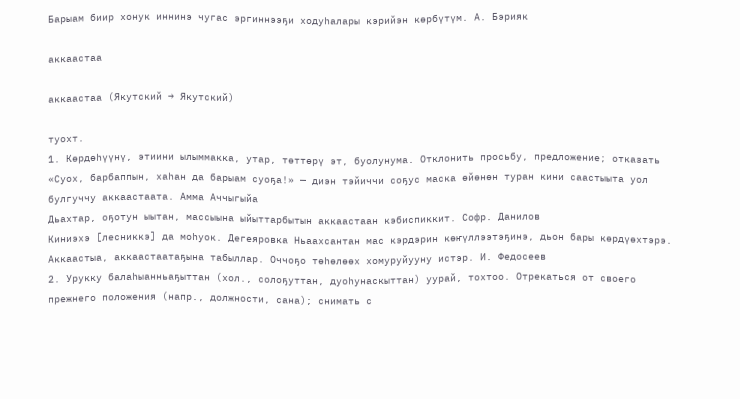Барыам биир хонук иннинэ чугас эргиннээҕи ходуһалары кэрийэн көрбүтүм. А. Бэрияк

аккаастаа

аккаастаа (Якутский → Якутский)

туохт.
1. Көрдөһүүнү, этиини ылыммакка, утар, төттөрү эт, буолунума. Отклонить просьбу, предложение; отказать
«Суох, барбаппын, хаһан да барыам суоҕа!» — диэн тэйиччи соҕус маска өйөнөн туран кини саастыыта уол булгуччу аккаастаата. Амма Аччыгыйа
Дьахтар, оҕотун ыытан, массыына ыйыттарбытын аккаастаан кэбиспиккит. Софр. Данилов
Киниэхэ [лесниккэ] да моһуок. Дегеяровка Ньаахсантан мас кэрдэрин көҥүллээтэҕинэ, дьон бары көрдүөхтэрэ. Аккаастыа, аккаастаатаҕына табыллар. Оччоҕо төһөлөөх хомуруйууну истэр. И. Федосеев
2. Урукку балаһыанньаҕыттан (хол., солоҕуттан, дуоһунаскыттан) уурай, тохтоо. Отрекаться от своего прежнего положения (напр., должности, сана); снимать с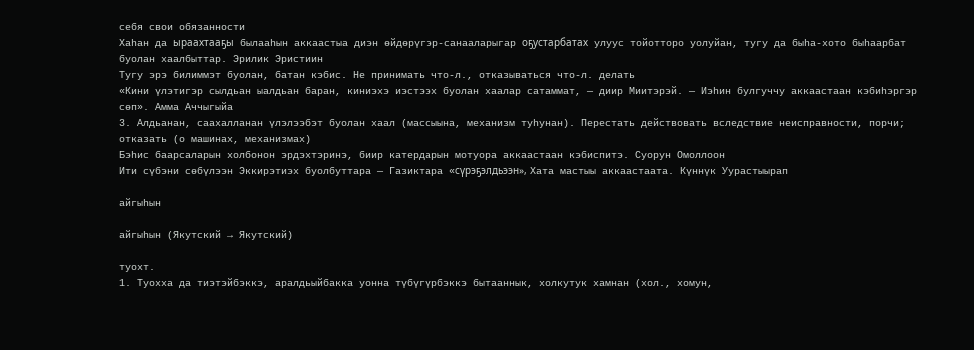себя свои обязанности
Хаһан да ыраахтааҕы былааһын аккаастыа диэн өйдөрүгэр-санааларыгар оҕустарбатах улуус тойотторо уолуйан, тугу да быһа-хото быһаарбат буолан хаалбыттар. Эрилик Эристиин
Тугу эрэ билиммэт буолан, батан кэбис. Не принимать что-л., отказываться что-л. делать
«Кини үлэтигэр сылдьан ыалдьан баран, киниэхэ иэстээх буолан хаалар сатаммат, — диир Миитэрэй. — Иэһин булгуччу аккаастаан кэбиһэргэр сөп». Амма Аччыгыйа
3. Алдьанан, саахалланан үлэлээбэт буолан хаал (массыына, механизм туһунан). Перестать действовать вследствие неисправности, порчи; отказать (о машинах, механизмах)
Бэһис баарсаларын холбонон эрдэхтэринэ, биир катердарын мотуора аккаастаан кэбиспитэ. Суорун Омоллоон
Ити сүбэни сөбүлээн Эккирэтиэх буолбуттара — Газиктара «сүрэҕэлдьээн», Хата мастыы аккаастаата. Күннүк Уурастыырап

айгыһын

айгыһын (Якутский → Якутский)

туохт.
1. Туохха да тиэтэйбэккэ, аралдьыйбакка уонна түбүгүрбэккэ бытааннык, холкутук хамнан (хол., хомун,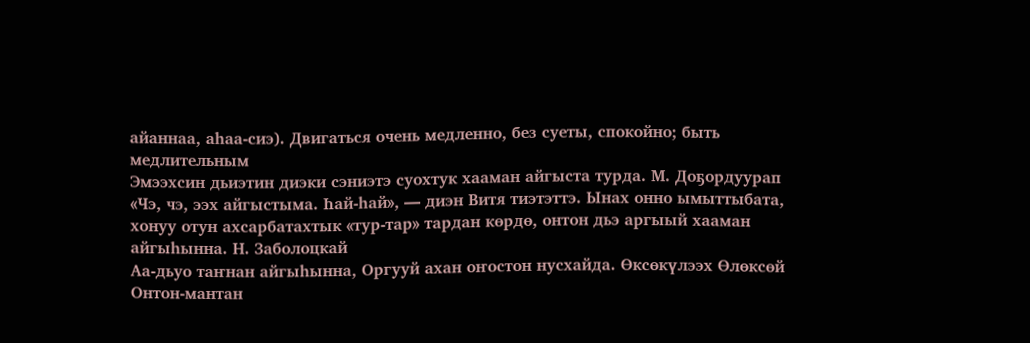айаннаа, аһаа-сиэ). Двигаться очень медленно, без суеты, спокойно; быть медлительным
Эмээхсин дьиэтин диэки сэниэтэ суохтук хааман айгыста турда. М. Доҕордуурап
«Чэ, чэ, ээх айгыстыма. Һай-һай», — диэн Витя тиэтэттэ. Ынах онно ымыттыбата, хонуу отун ахсарбатахтык «тур-тар» тардан көрдө, онтон дьэ аргыый хааман айгыһынна. Н. Заболоцкай
Аа-дьуо таҥнан айгыһынна, Оргууй ахан оҥостон нусхайда. Өксөкүлээх Өлөксөй
Онтон-мантан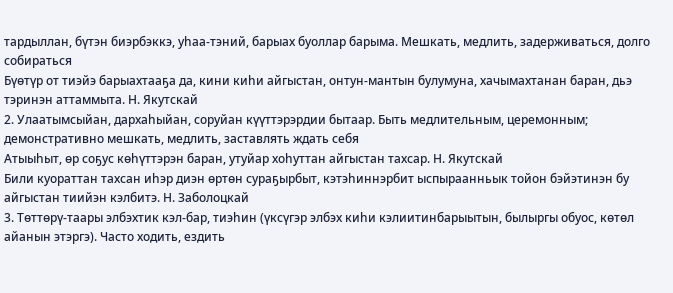тардыллан, бүтэн биэрбэккэ, уһаа-тэний, барыах буоллар барыма. Мешкать, медлить, задерживаться, долго собираться
Бүөтүр от тиэйэ барыахтааҕа да, кини киһи айгыстан, онтун-мантын булумуна, хачымахтанан баран, дьэ тэринэн аттаммыта. Н. Якутскай
2. Улаатымсыйан, дархаһыйан, соруйан күүттэрэрдии бытаар. Быть медлительным, церемонным; демонстративно мешкать, медлить, заставлять ждать себя
Атыыһыт, өр соҕус көһүттэрэн баран, утуйар хоһуттан айгыстан тахсар. Н. Якутскай
Били куораттан тахсан иһэр диэн өртөн сураҕырбыт, кэтэһиннэрбит ыспыраанньык тойон бэйэтинэн бу айгыстан тиийэн кэлбитэ. Н. Заболоцкай
3. Төттөрү-таары элбэхтик кэл-бар, тиэһин (үксүгэр элбэх киһи кэлиитинбарыытын, былыргы обуос, көтөл айанын этэргэ). Часто ходить, ездить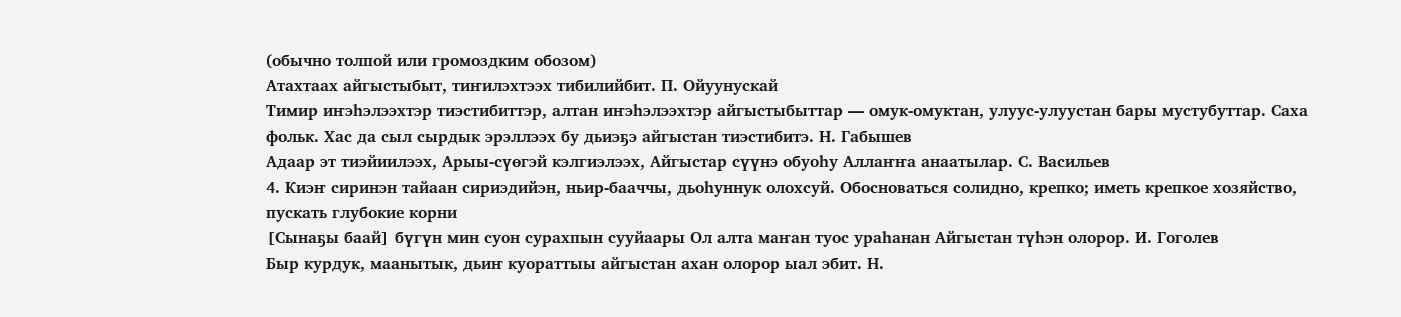(обычно толпой или громоздким обозом)
Атахтаах айгыстыбыт, тиҥилэхтээх тибилийбит. П. Ойуунускай
Тимир иҥэһэлээхтэр тиэстибиттэр, алтан иҥэһэлээхтэр айгыстыбыттар — омук-омуктан, улуус-улуустан бары мустубуттар. Саха фольк. Хас да сыл сырдык эрэллээх бу дьиэҕэ айгыстан тиэстибитэ. Н. Габышев
Адаар эт тиэйиилээх, Арыы-сүөгэй кэлгиэлээх, Айгыстар сүүнэ обуоһу Аллаҥҥа анаатылар. С. Васильев
4. Киэҥ сиринэн тайаан сириэдийэн, ньир-бааччы, дьоһуннук олохсуй. Обосноваться солидно, крепко; иметь крепкое хозяйство, пускать глубокие корни
[Сынаҕы баай] бүгүн мин суон сурахпын сууйаары Ол алта маҥан туос ураһанан Айгыстан түһэн олорор. И. Гоголев
Быр курдук, маанытык, дьиҥ куораттыы айгыстан ахан олорор ыал эбит. Н.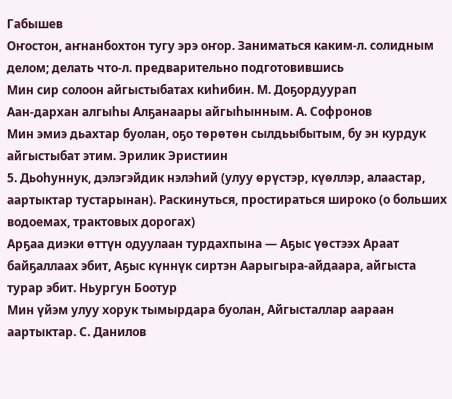Габышев
Оҥостон, аҥнанбохтон тугу эрэ оҥор. Заниматься каким-л. солидным делом; делать что-л. предварительно подготовившись
Мин сир солоон айгыстыбатах киһибин. М. Доҕордуурап
Аан-дархан алгыһы Алҕанаары айгыһынным. А. Софронов
Мин эмиэ дьахтар буолан, оҕо төрөтөн сылдьыбытым, бу эн курдук айгыстыбат этим. Эрилик Эристиин
5. Дьоһуннук, дэлэгэйдик нэлэһий (улуу өрүстэр, күөллэр, алаастар, аартыктар тустарынан). Раскинуться, простираться широко (о больших водоемах, трактовых дорогах)
Арҕаа диэки өттүн одуулаан турдахпына — Аҕыс үөстээх Араат байҕаллаах эбит, Аҕыс күннүк сиртэн Аарыгыра-айдаара, айгыста турар эбит. Ньургун Боотур
Мин үйэм улуу хорук тымырдара буолан, Айгысталлар аараан аартыктар. С. Данилов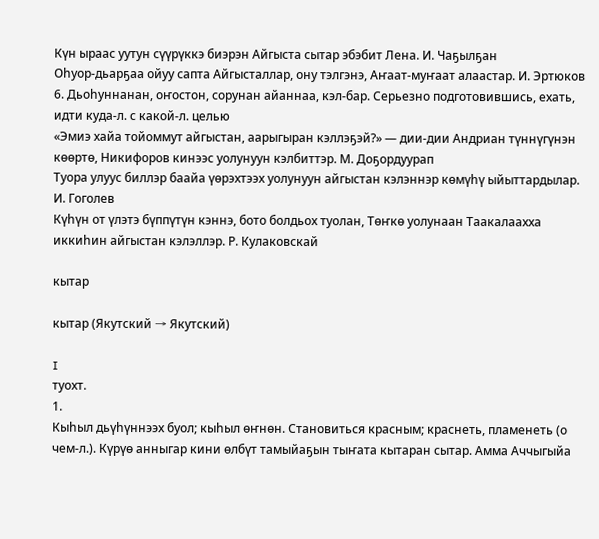Күн ыраас уутун сүүрүккэ биэрэн Айгыста сытар эбэбит Лена. И. Чаҕылҕан
Оһуор-дьарҕаа ойуу сапта Айгысталлар, ону тэлгэнэ, Аҥаат-муҥаат алаастар. И. Эртюков
6. Дьоһуннанан, оҥостон, сорунан айаннаа, кэл-бар. Серьезно подготовившись, ехать, идти куда-л. с какой-л. целью
«Эмиэ хайа тойоммут айгыстан, аарыгыран кэллэҕэй?» — дии-дии Андриан түннүгүнэн көөртө, Никифоров кинээс уолунуун кэлбиттэр. М. Доҕордуурап
Туора улуус биллэр баайа үөрэхтээх уолунуун айгыстан кэлэннэр көмүһү ыйыттардылар. И. Гоголев
Күһүн от үлэтэ бүппүтүн кэннэ, бото болдьох туолан, Төҥкө уолунаан Таакалаахха иккиһин айгыстан кэлэллэр. Р. Кулаковскай

кытар

кытар (Якутский → Якутский)

I
туохт.
1.
Кыһыл дьүһүннээх буол; кыһыл өҥнөн. Становиться красным; краснеть, пламенеть (о чем-л.). Күрүө анныгар кини өлбүт тамыйаҕын тыҥата кытаран сытар. Амма Аччыгыйа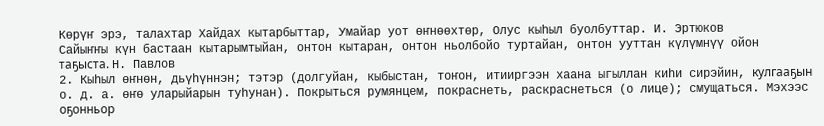Көрүҥ эрэ, талахтар Хайдах кытарбыттар, Умайар уот өҥнөөхтөр, Олус кыһыл буолбуттар. И. Эртюков
Сайыҥҥы күн бастаан кытарымтыйан, онтон кытаран, онтон ньолбойо туртайан, онтон ууттан күлүмнүү ойон таҕыста. Н. Павлов
2. Кыһыл өҥнөн, дьүһүннэн; тэтэр (долгуйан, кыбыстан, тоҥон, итииргээн хаана ыгыллан киһи сирэйин, кулгааҕын о. д. а. өҥө уларыйарын туһунан). Покрыться румянцем, покраснеть, раскраснеться (о лице); смущаться. Мэхээс оҕонньор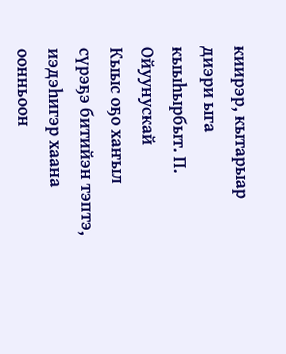киирэр, кытарыар диэри ыга кыыһырбыт. П. Ойуунускай
Кыыс оҕо хаҥыл сүрэҕэ битийэн тэптэ, иэдэһигэр хаана оонньоон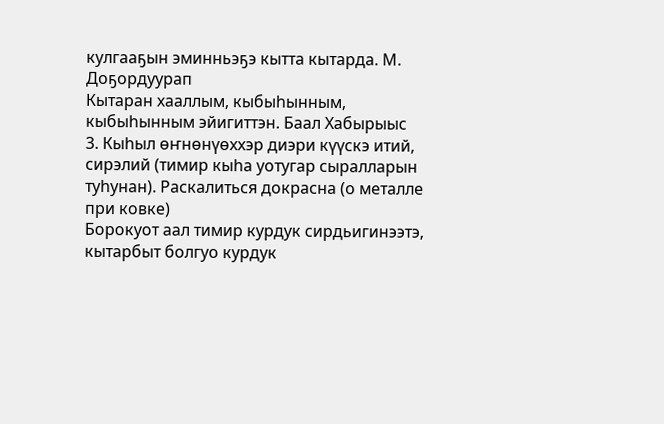кулгааҕын эминньэҕэ кытта кытарда. М. Доҕордуурап
Кытаран хааллым, кыбыһынным, кыбыһынным эйигиттэн. Баал Хабырыыс
3. Кыһыл өҥнөнүөххэр диэри күүскэ итий, сирэлий (тимир кыһа уотугар сыралларын туһунан). Раскалиться докрасна (о металле при ковке)
Борокуот аал тимир курдук сирдьигинээтэ, кытарбыт болгуо курдук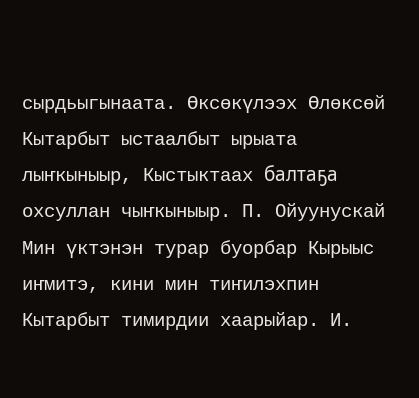сырдьыгынаата. Өксөкүлээх Өлөксөй
Кытарбыт ыстаалбыт ырыата лыҥкыныыр, Кыстыктаах балтаҕа охсуллан чыҥкыныыр. П. Ойуунускай
Мин үктэнэн турар буорбар Кырыыс иҥмитэ, кини мин тиҥилэхпин Кытарбыт тимирдии хаарыйар. И.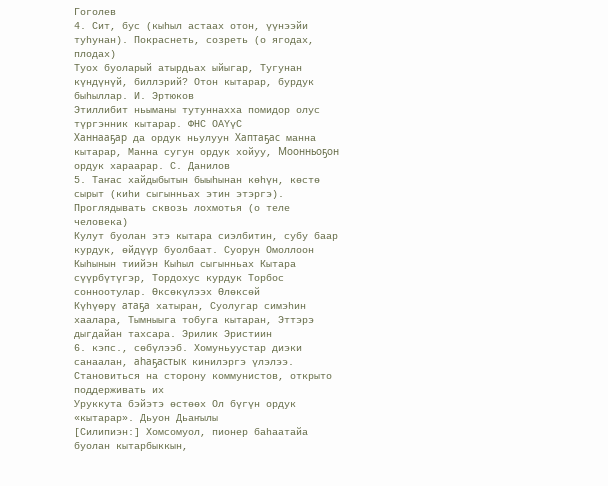Гоголев
4. Сит, бус (кыһыл астаах отон, үүнээйи туһунан). Покраснеть, созреть (о ягодах, плодах)
Туох буоларый атырдьах ыйыгар, Тугунан күндүнүй, биллэрий? Отон кытарар, бурдук быһыллар. И. Эртюков
Этиллибит ньыманы тутуннахха помидор олус түргэнник кытарар. ФНС ОАҮүС
Ханнааҕар да ордук ньулуун Хаптаҕас манна кытарар, Манна сугун ордук хойуу, Моонньоҕон ордук хараарар. С. Данилов
5. Таҥас хайдыбытын быыһынан көһүн, көстө сырыт (киһи сыгынньах этин этэргэ). Проглядывать сквозь лохмотья (о теле человека)
Кулут буолан этэ кытара сиэлбитин, субу баар курдук, өйдүүр буолбаат. Суорун Омоллоон
Кыһынын тиийэн Кыһыл сыгынньах Кытара сүүрбүтүгэр, Тордохус курдук Торбос сонноотулар. Өксөкүлээх Өлөксөй
Күһүөрү атаҕа хатыран, Суолугар симэһин хаалара, Тымныыга тобуга кытаран, Эттэрэ дыгдайан тахсара. Эрилик Эристиин
6. кэпс., сөбүлээб. Хомуньуустар диэки санаалан, аһаҕастык кинилэргэ үлэлээ. Становиться на сторону коммунистов, открыто поддерживать их
Уруккута бэйэтэ өстөөх Ол бүгүн ордук «кытарар». Дьуон Дьаҥылы
[Силипиэн:] Хомсомуол, пионер баһаатайа буолан кытарбыккын,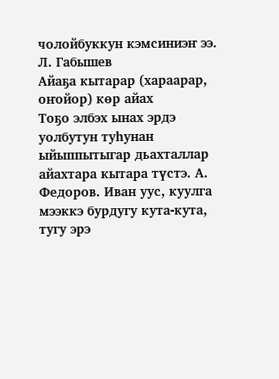чолойбуккун кэмсиниэҥ ээ. Л. Габышев
Айаҕа кытарар (хараарар, оҥойор) көр айах
Тоҕо элбэх ынах эрдэ уолбутун туһунан ыйыппытыгар дьахталлар айахтара кытара түстэ. А. Федоров. Иван уус, куулга мээккэ бурдугу кута-кута, тугу эрэ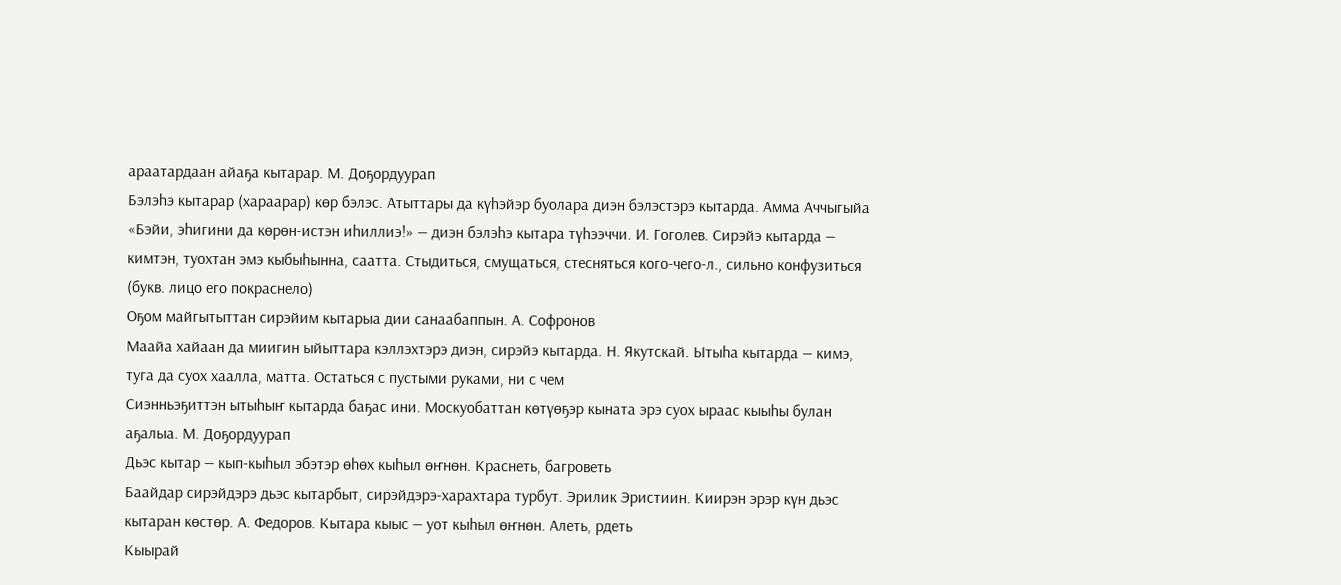араатардаан айаҕа кытарар. М. Доҕордуурап
Бэлэһэ кытарар (хараарар) көр бэлэс. Атыттары да күһэйэр буолара диэн бэлэстэрэ кытарда. Амма Аччыгыйа
«Бэйи, эһигини да көрөн-истэн иһиллиэ!» — диэн бэлэһэ кытара түһээччи. И. Гоголев. Сирэйэ кытарда — кимтэн, туохтан эмэ кыбыһынна, саатта. Стыдиться, смущаться, стесняться кого-чего-л., сильно конфузиться (букв. лицо его покраснело)
Оҕом майгытыттан сирэйим кытарыа дии санаабаппын. А. Софронов
Маайа хайаан да миигин ыйыттара кэллэхтэрэ диэн, сирэйэ кытарда. Н. Якутскай. Ытыһа кытарда — кимэ, туга да суох хаалла, матта. Остаться с пустыми руками, ни с чем
Сиэнньэҕиттэн ытыһыҥ кытарда баҕас ини. Москуобаттан көтүөҕэр кыната эрэ суох ыраас кыыһы булан аҕалыа. М. Доҕордуурап
Дьэс кытар — кып-кыһыл эбэтэр өһөх кыһыл өҥнөн. Краснеть, багроветь
Баайдар сирэйдэрэ дьэс кытарбыт, сирэйдэрэ-харахтара турбут. Эрилик Эристиин. Киирэн эрэр күн дьэс кытаран көстөр. А. Федоров. Кытара кыыс — уот кыһыл өҥнөн. Алеть, рдеть
Кыырай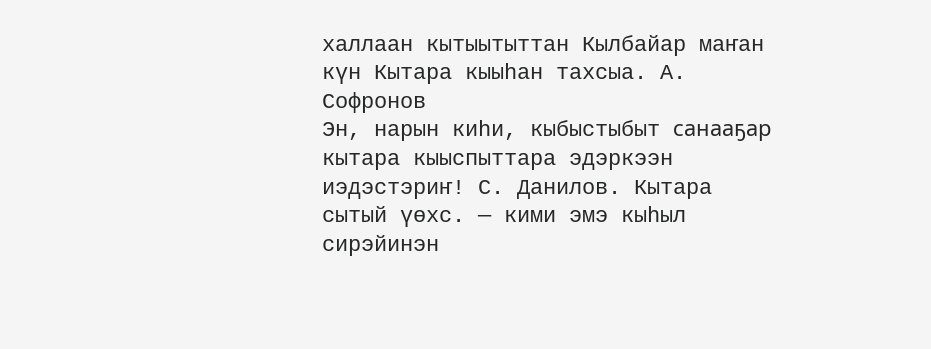халлаан кытыытыттан Кылбайар маҥан күн Кытара кыыһан тахсыа. А. Софронов
Эн, нарын киһи, кыбыстыбыт санааҕар кытара кыыспыттара эдэркээн иэдэстэриҥ! С. Данилов. Кытара сытый үөхс. — кими эмэ кыһыл сирэйинэн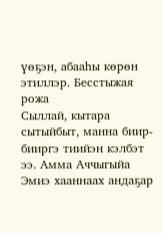үөҕэн, абааһы көрөн этиллэр. Бесстыжая рожа
Сыллай, кытара сытыйбыт, манна биир-бииргэ тиийэн кэлбэт ээ. Амма Аччыгыйа
Эмиэ хааннаах андаҕар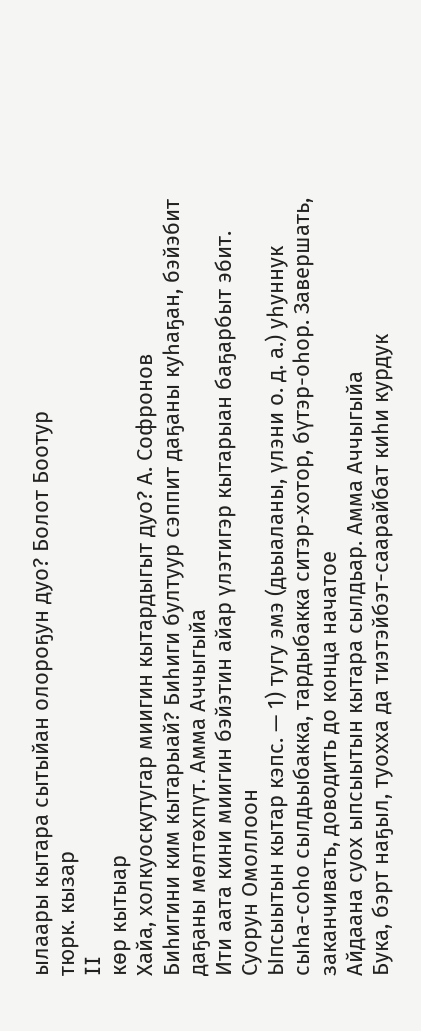ылаары кытара сытыйан олороҕун дуо? Болот Боотур
тюрк. кызар
II
көр кытыар
Хайа, холкуоскутугар миигин кытардыгыт дуо? А. Софронов
Биһигини ким кытарыай? Биһиги бултуур сэппит даҕаны куһаҕан, бэйэбит даҕаны мөлтөхпүт. Амма Аччыгыйа
Ити аата кини миигин бэйэтин айар үлэтигэр кытарыан баҕарбыт эбит. Суорун Омоллоон
Ыпсыытын кытар кэпс. — 1) тугу эмэ (дьыаланы, үлэни о. д. а.) уһуннук сыһа-соһо сылдьыбакка, тардыбакка ситэр-хотор, бүтэр-оһор. Завершать, заканчивать, доводить до конца начатое
Айдаана суох ыпсыытын кытара сылдьар. Амма Аччыгыйа
Бука, бэрт наҕыл, туохха да тиэтэйбэт-саарайбат киһи курдук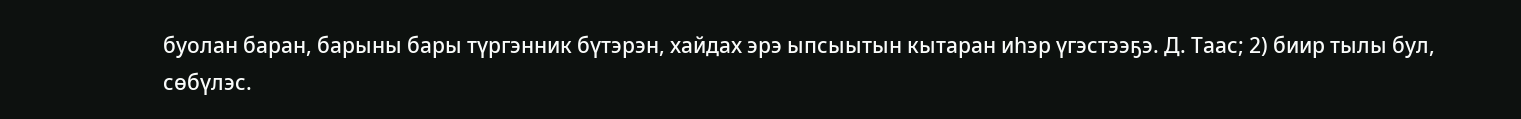буолан баран, барыны бары түргэнник бүтэрэн, хайдах эрэ ыпсыытын кытаран иһэр үгэстээҕэ. Д. Таас; 2) биир тылы бул, сөбүлэс.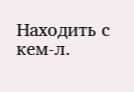Находить с кем-л.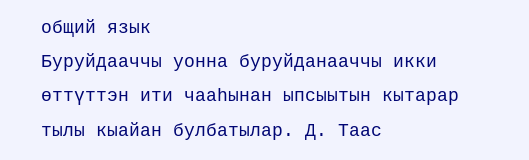общий язык
Буруйдааччы уонна буруйданааччы икки өттүттэн ити чааһынан ыпсыытын кытарар тылы кыайан булбатылар. Д. Таас